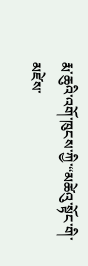རྨ་ཆུའི་འགོ་ཁུངས་ཀྱི་“མཚེའུ་སྟོང་གི་མཛེས་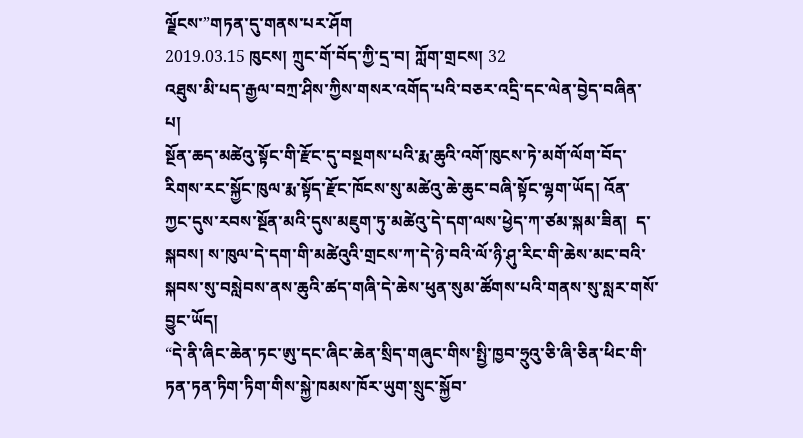ལྗོངས་”གཏན་དུ་གནས་པར་ཤོག
2019.03.15 ཁུངས། ཀྲུང་གོ་བོད་ཀྱི་དྲ་བ། ཀློག་གྲངས། 32
འཐུས་མི་པད་རྒྱལ་བཀྲ་ཤིས་ཀྱིས་གསར་འགོད་པའི་བཅར་འདྲི་དང་ལེན་བྱེད་བཞིན་པ།
སྔོན་ཆད་མཚེའུ་སྟོང་གི་རྫོང་དུ་བསྔགས་པའི་རྨ་ཆུའི་འགོ་ཁུངས་ཏེ་མགོ་ལོག་བོད་རིགས་རང་སྐྱོང་ཁུལ་རྨ་སྟོད་རྫོང་ཁོངས་སུ་མཚེའུ་ཆེ་ཆུང་བཞི་སྟོང་ལྷག་ཡོད། འོན་ཀྱང་དུས་རབས་སྔོན་མའི་དུས་མཇུག་ཏུ་མཚེའུ་དེ་དག་ལས་ཕྱེད་ཀ་ཙམ་སྐམ་ཟིན།  ད་སྐབས། ས་ཁུལ་དེ་དག་གི་མཚེའུའི་གྲངས་ཀ་དེ་ཉེ་བའི་ལོ་ཉི་ཤུ་རིང་གི་ཆེས་མང་བའི་སྐབས་སུ་བསླེབས་ནས་ཆུའི་ཚད་གཞི་དེ་ཆེས་ཕུན་སུམ་ཚོགས་པའི་གནས་སུ་སླར་གསོ་བྱུང་ཡོད།
“དེ་ནི་ཞིང་ཆེན་ཏང་ཨུ་དང་ཞིང་ཆེན་སྲིད་གཞུང་གིས་སྤྱི་ཁྱབ་ཧྲུའུ་ཅི་ཞི་ཅིན་ཕིང་གི་ཏན་ཏན་ཏིག་ཏིག་གིས་སྐྱེ་ཁམས་ཁོར་ཡུག་སྲུང་སྐྱོབ་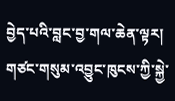བྱེད་པའི་བླང་བྱ་གལ་ཆེན་ལྟར།  གཙང་གསུམ་འབྱུང་ཁུངས་ཀྱི་སྐྱེ་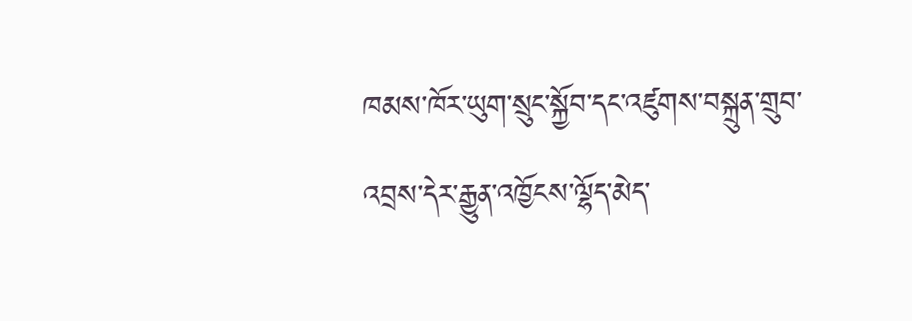ཁམས་ཁོར་ཡུག་སྲུང་སྐྱོབ་དང་འཛུགས་བསྐྲུན་གྲུབ་འབྲས་དེར་རྒྱུན་འཁྱོངས་ལྷོད་མེད་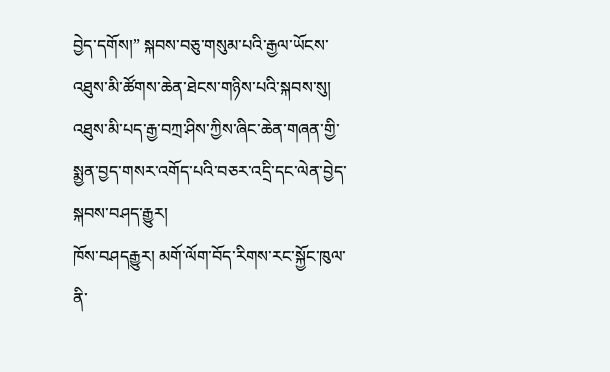བྱེད་དགོས།” སྐབས་བཅུ་གསུམ་པའི་རྒྱལ་ཡོངས་འཐུས་མི་ཚོགས་ཆེན་ཐེངས་གཉིས་པའི་སྐབས་སུ། འཐུས་མི་པད་རྒྱ་བཀྲ་ཤིས་ཀྱིས་ཞིང་ཆེན་གཞན་གྱི་སྨྱན་བྱད་གསར་འགོད་པའི་བཅར་འདྲི་དང་ལེན་བྱེད་སྐབས་བཤད་རྒྱུར།
ཁོས་བཤདརྒྱུར། མགོ་ལོག་བོད་རིགས་རང་སྐྱོང་ཁུལ་ནི་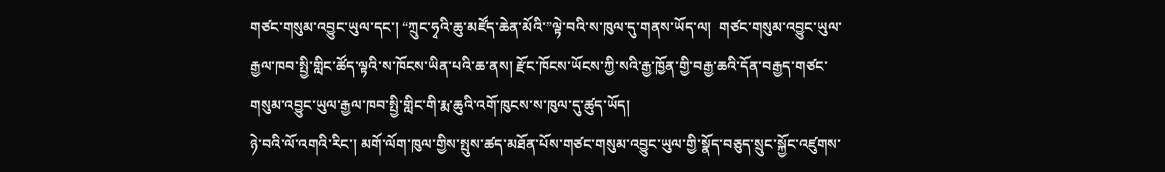གཙང་གསུམ་འབྱུང་ཡུལ་དང་། “ཀྲུང་ཧྭའི་ཆུ་མཛོད་ཆེན་མོའི་”ལྟེ་བའི་ས་ཁུལ་དུ་གནས་ཡོད་ལ།  གཙང་གསུམ་འབྱུང་ཡུལ་རྒྱལ་ཁབ་སྤྱི་གླིང་ཚོད་ལྟའི་ས་ཁོངས་ཡིན་པའི་ཆ་ནས། རྫོང་ཁོངས་ཡོངས་ཀྱི་སའི་རྒྱ་ཁྱོན་གྱི་བརྒྱ་ཆའི་དོན་བརྒྱད་གཙང་གསུམ་འབྱུང་ཡུལ་རྒྱལ་ཁབ་སྤྱི་གླིང་གི་རྨ་ཆུའི་འགོ་ཁུངས་ས་ཁུལ་དུ་ཚུད་ཡོད།
ཉེ་བའི་ལོ་འགའི་རིང་། མགོ་ལོག་ཁུལ་གྱིས་སྤུས་ཚད་མཐོན་པོས་གཙང་གསུམ་འབྱུང་ཡུལ་གྱི་སྣོད་བཅུད་སྲུང་སྐྱོང་འཛུགས་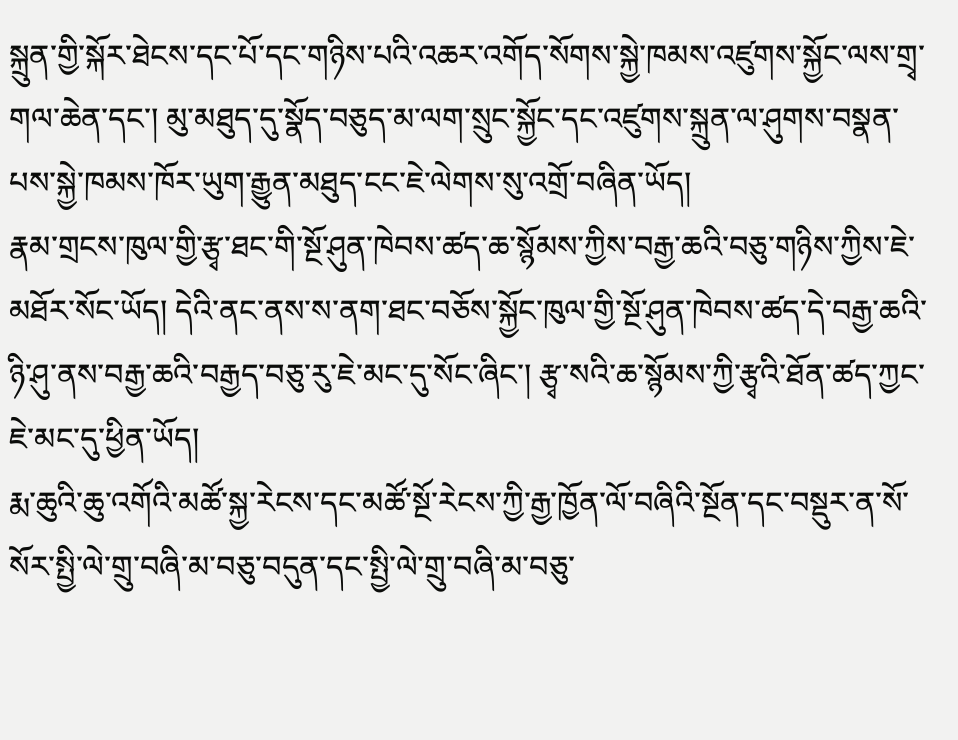སྐྲུན་གྱི་སྐོར་ཐེངས་དང་པོ་དང་གཉིས་པའི་འཆར་འགོད་སོགས་སྐྱེ་ཁམས་འཛུགས་སྐྱོང་ལས་གྲྭ་གལ་ཆེན་དང་། མུ་མཐུད་དུ་སྣོད་བཅུད་མ་ལག་སྲུང་སྐྱོང་དང་འཛུགས་སྐྲུན་ལ་ཤུགས་བསྣན་པས་སྐྱེ་ཁམས་ཁོར་ཡུག་རྒྱུན་མཐུད་ངང་ཇེ་ལེགས་སུ་འགྲོ་བཞིན་ཡོད།
རྣམ་གྲངས་ཁུལ་གྱི་རྩྭ་ཐང་གི་སྔོ་ཤུན་ཁེབས་ཚད་ཆ་སྙོམས་ཀྱིས་བརྒྱ་ཆའི་བཅུ་གཉིས་ཀྱིས་ཇེ་མཐོར་སོང་ཡོད། དེའི་ནང་ནས་ས་ནག་ཐང་བཅོས་སྐྱོང་ཁུལ་གྱི་སྔོ་ཤུན་ཁེབས་ཚད་དེ་བརྒྱ་ཆའི་ཉི་ཤུ་ནས་བརྒྱ་ཆའི་བརྒྱད་བཅུ་རུ་ཇེ་མང་དུ་སོང་ཞིང་། རྩྭ་སའི་ཆ་སྙོམས་ཀྱི་རྩྭའི་ཐོན་ཚད་ཀྱང་ཇེ་མང་དུ་ཕྱིན་ཡོད།
རྨ་ཆུའི་ཆུ་འགོའི་མཚོ་སྐྱ་རེངས་དང་མཚོ་སྔོ་རེངས་ཀྱི་རྒྱ་ཁྱོན་ལོ་བཞིའི་སྔོན་དང་བསྡུར་ན་སོ་སོར་སྤྱི་ལེ་གྲུ་བཞི་མ་བཅུ་བདུན་དང་སྤྱི་ལེ་གྲུ་བཞི་མ་བཅུ་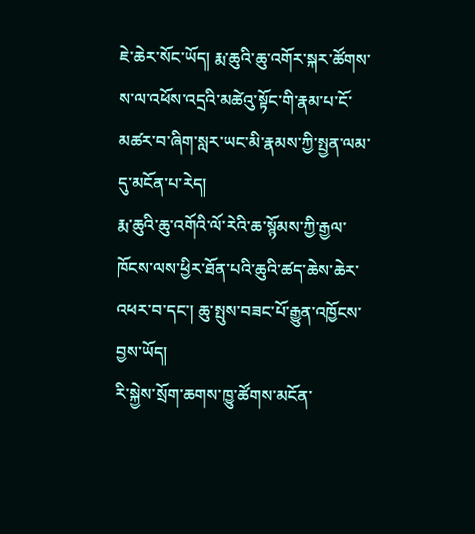ཇེ་ཆེར་སོང་ཡོད། རྨ་ཆུའི་ཆུ་འགོར་སྐར་ཚོགས་ས་ལ་འཕོས་འདྲའི་མཚེའུ་སྟོང་གི་རྣམ་པ་ངོ་མཚར་བ་ཞིག་སླར་ཡང་མི་རྣམས་ཀྱི་སྤྱན་ལམ་དུ་མངོན་པ་རེད།
རྨ་ཆུའི་ཆུ་འགོའི་ལོ་རེའི་ཆ་སྙོམས་ཀྱི་རྒྱལ་ཁོངས་ལས་ཕྱིར་ཐོན་པའི་ཆུའི་ཚད་ཆེས་ཆེར་འཕར་བ་དང་། ཆུ་སྤུས་བཟང་པོ་རྒྱུན་འཁྱོངས་བྱས་ཡོད།
རི་སྐྱེས་སྲོག་ཆགས་ཁྱུ་ཚོགས་མངོན་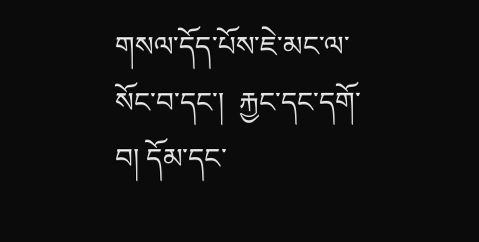གསལ་དོད་པོས་ཇེ་མང་ལ་སོང་བ་དང་།  རྐྱང་དང་དགོ་བ། དོམ་དང་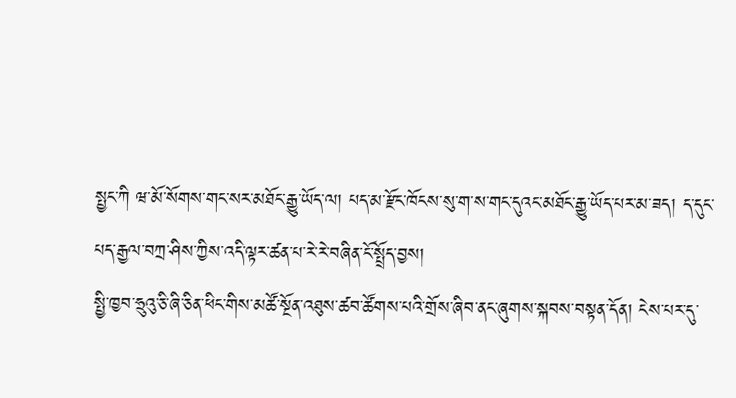སྤྱང་ཀི ཝ་མོ་སོགས་གང་སར་མཐོང་རྒྱུ་ཡོད་ལ། པད་མ་རྫོང་ཁོངས་སུ་ག་ས་གང་དུའང་མཐོང་རྒྱུ་ཡོད་པར་མ་ཟད། ད་དུང་པད་རྒྱལ་བཀྲ་ཤིས་ཀྱིས་འདི་ལྟར་ཚན་པ་རེ་རེ་བཞིན་ངོ་སྤྲོད་བྱས།
སྤྱི་ཁྱབ་ཧྲུའུ་ཅི་ཞི་ཅིན་ཕིང་གིས་མཚོ་སྔོན་འཐུས་ཚབ་ཚོགས་པའི་གྲོས་ཞིབ་ནང་ཞུགས་སྐབས་བསྟན་དོན། ངེས་པར་དུ་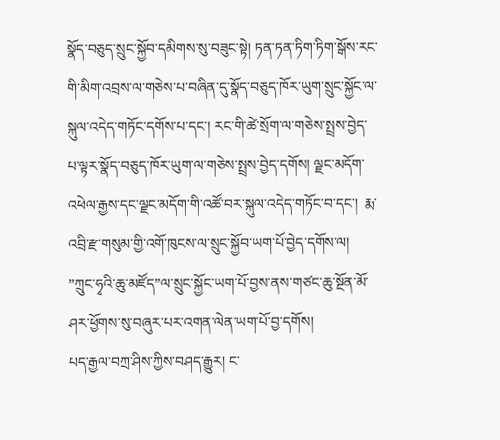སྣོད་བཅུད་སྲུང་སྐྱོབ་དམིགས་སུ་བཟུང་སྟེ། ཏན་ཏན་ཏིག་ཏིག་སྒོས་རང་གི་མིག་འབྲས་ལ་གཅེས་པ་བཞིན་དུ་སྣོད་བཅུད་ཁོར་ཡུག་སྲུང་སྐྱོང་ལ་སྐུལ་འདེད་གཏོང་དགོས་པ་དང་། རང་གི་ཚེ་སྲོག་ལ་གཅེས་སྤྲས་བྱེད་པ་ལྟར་སྣོད་བཅུད་ཁོར་ཡུག་ལ་གཅེས་སྤྲས་བྱེད་དགོས། ལྗང་མདོག་འཕེལ་རྒྱས་དང་ལྗང་མདོག་གི་འཚོ་བར་སྐུལ་འདེད་གཏོང་བ་དང་།  རྨ་འབྲི་རྫ་གསུམ་གྱི་འགོ་ཁུངས་ལ་སྲུང་སྐྱོབ་ཡག་པོ་བྱེད་དགོས་ལ། ”ཀྲུང་ཧྭའི་ཆུ་མཛོད”ལ་སྲུང་སྐྱོང་ཡག་པོ་བྱས་ནས་གཙང་ཆུ་སྔོན་མོ་ཤར་ཕྱོགས་སུ་བཞུར་པར་འགན་ལེན་ཡག་པོ་བྱ་དགོས།
པད་རྒྱལ་བཀྲ་ཤིས་ཀྱིས་བཤད་རྒྱུར། ང་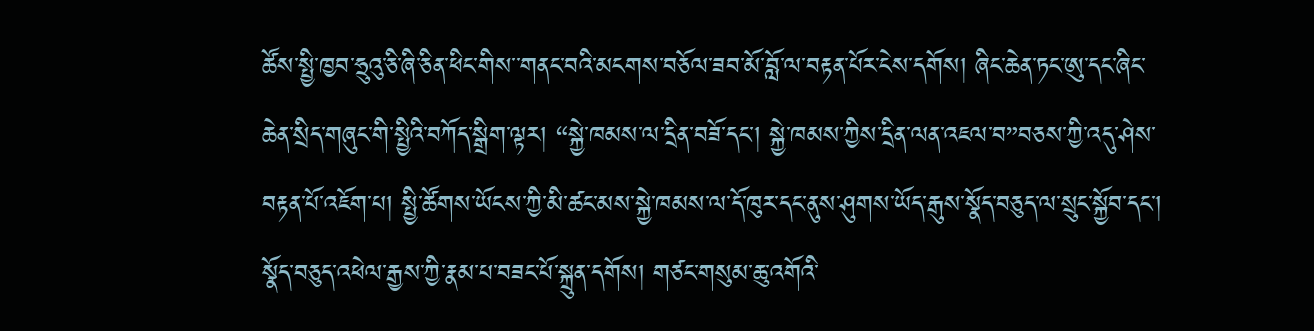ཚོས་སྤྱི་ཁྱབ་ཧྲུའུ་ཅི་ཞི་ཅིན་ཕིང་གིས་་གནང་བའི་མངགས་བཅོལ་ཟབ་མོ་བློ་ལ་བརྟན་པོར་ངེས་དགོས། ཞིང་ཆེན་ཏང་ཨུ་དང་ཞིང་ཆེན་སྲིད་གཞུང་གི་སྤྱིའི་བཀོད་སྒྲིག་ལྟར། “སྐྱེ་ཁམས་ལ་དྲིན་བཟོ་དང་། སྐྱེ་ཁམས་ཀྱིས་དྲིན་ལན་འཇལ་བ”བཅས་ཀྱི་འདུ་ཤེས་བརྟན་པོ་འཇོག་པ། སྤྱི་ཚོགས་ཡོངས་ཀྱི་མི་ཚང་མས་སྐྱེ་ཁམས་ལ་དོ་ཁུར་དང་ནུས་ཤུགས་ཡོད་རྒུས་སྣོད་བཅུད་ལ་སྲུང་སྐྱོབ་དང་། སྣོད་བཅུད་འཕེལ་རྒྱས་ཀྱི་རྣམ་པ་བཟང་པོ་སྐྲུན་དགོས། གཙང་གསུམ་ཆུ་འགོའི་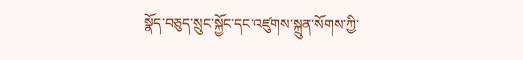སྣོད་བཅུད་སྲུང་སྐྱོང་དང་འཛུགས་སྐྲུན་སོགས་ཀྱི་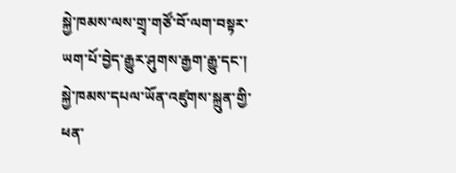སྐྱེ་ཁམས་ལས་གྲྭ་གཙོ་བོ་ལག་བསྟར་ཡག་པོ་བྱེད་རྒྱུར་ཤུགས་རྒྱག་རྒྱུ་དང་། སྐྱེ་ཁམས་དཔལ་ཡོན་འཛུགས་སྐྲུན་གྱི་ཕན་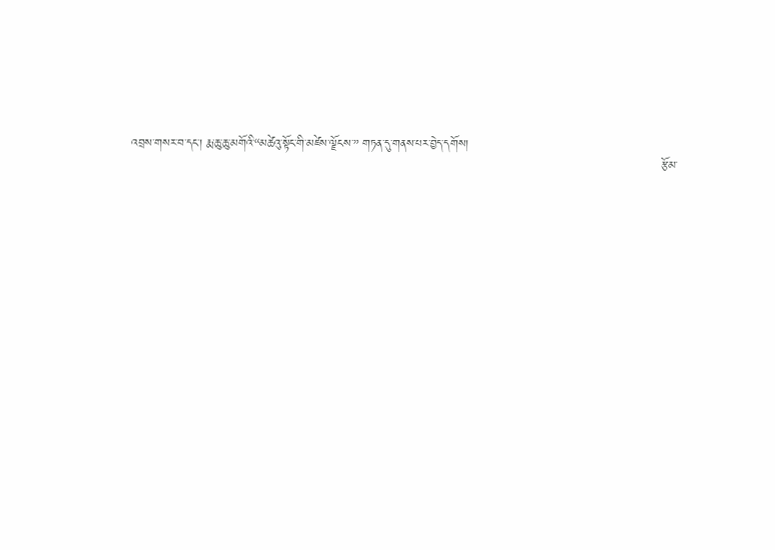འབྲས་གསར་བ་དང་། རྨ་ཆུ་ཆུ་མགོའི་“མཚེའུ་སྟོང་གི་མཛེས་ལྗོངས་” གཏན་དུ་གནས་པར་བྱེད་དགོས།
                                                                                                                                 རྩོམ་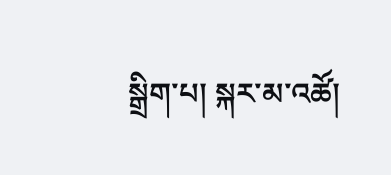སྒྲིག་པ། སྐར་མ་འཚོ།